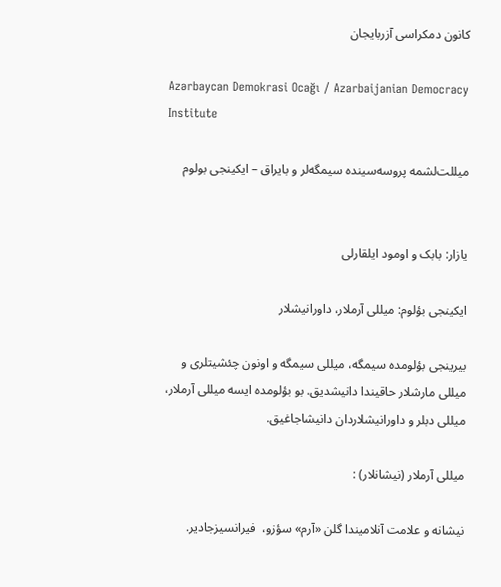کانون دمکراسی آزربايجان

Azərbaycan Demokrasi Ocağı / Azarbaijanian Democracy Institute

میللت‌لشمه پروسه‌سینده سیمگه‌لر و بایراق – ایکینجی بولوم


یازار: بابک و اومود ایلقارلی

ایکینجی بؤلوم: میللی آرملار، داورانیشلار

بیرینجی بؤلومده سیمگه، میللی سیمگه‌ و اونون چئشیتلری و میللی مارشلار حاقیندا دانیشدیق. بو بؤلومده ایسه میللی آرملار، میللی دبلر و داورانیشلاردان دانیشاجاغیق.

میللی آرملار (نیشانلار) :

نیشانه و علامت آنلامیندا گلن «آرم» سؤزو،  فیرانسیزجادیر.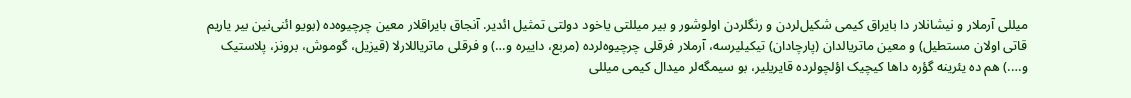میللی آرملار و نیشانلار دا بایراق کیمی شکیل‌لردن و رنگلردن اولوشور و بیر میللتی یاخود دولتی تمثیل ائدیر. آنجاق بایراقلار معین چرچیوه‌ده (بویو ائنی‌نین بیر یاریم قاتی اولان مستطیل) و معین ماتریالدان (پارچادان) تیکیلیرسه، آرملار فرقلی چرچیوه‌لرده (مربع، داییره و…) و فرقلی ماتریاللارلا (قیزیل، گوموش، برونز، پلاستیک و….) هم ده یئرینه گؤره داها کیچیک اؤلچولرده قایریلیر، بو سیمگه‌لر میدال کیمی میللی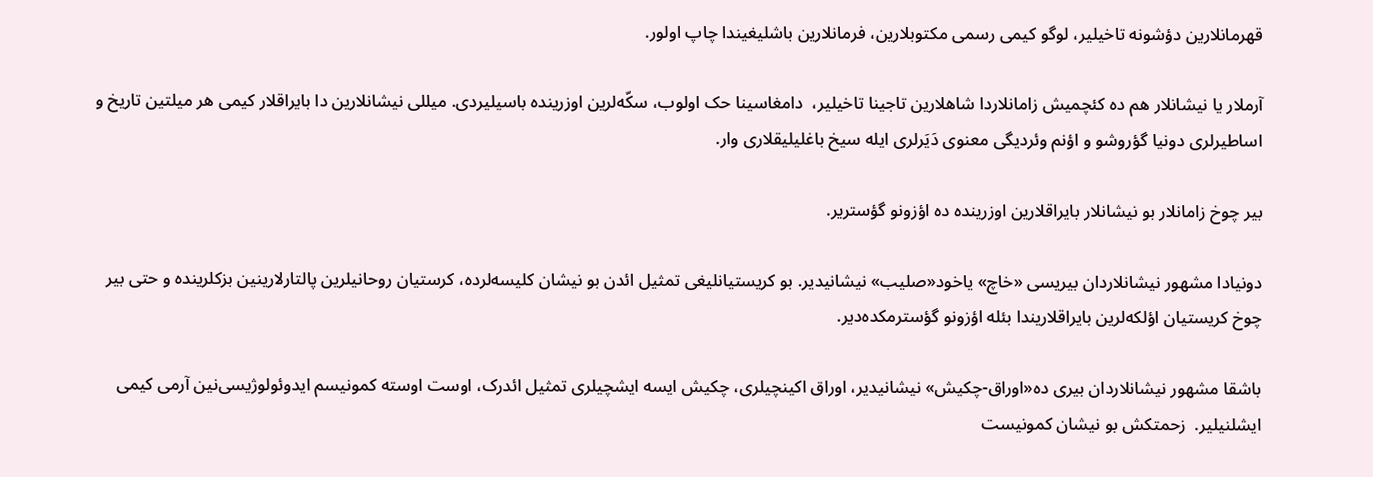قهرمانلارین دؤشونه تاخیلیر، لوگو کیمی رسمی مکتوبلارین، فرمانلارین باشلیغیندا چاپ اولور.

آرملار یا نیشانلار هم ده کئچمیش زامانلاردا شاهلارین تاجینا تاخیلیر،  دامغاسینا حک اولوب، سکّه‌لرین اوزرینده باسیلیردی. میللی نیشانلارین دا بایراقلار کیمی هر میلتین تاریخ و اساطیرلری دونیا گؤروشو و اؤنم وئردیگی معنوی دَیَرلری ایله سیخ باغلیلیقلاری وار.

بیر چوخ زامانلار بو نیشانلار بایراقلارین اوزرینده ده اؤزونو گؤستریر.

دونیادا مشهور نیشانلاردان بیریسی «خاچ» یاخود«صلیب» نیشانیدیر. بو کریستیانلیغی تمثیل ائدن بو نیشان کلیسه‌لرده، کرستیان روحانیلرین پالتارلارینین بزکلرینده و حتی بیر چوخ کریستیان اؤلکه‌لرین بایراقلاریندا بئله اؤزونو گؤسترمکده‌دیر.

باشقا مشهور نیشانلاردان بیری ده«اوراق-چکیش» نیشانیدیر، اوراق اکینچیلری، چکیش ایسه ایشچیلری تمثیل ائدرک، اوست اوسته کمونیسم ایدوئولوژیسی‌نین آرمی کیمی ایشلنیلیر.  زحمتکش بو نیشان کمونیست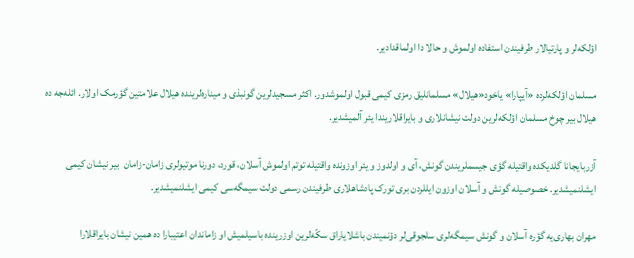اؤلکه‌لر و پارتیالار طرفیندن استفاده اولموش و حالا دا اولماقدادیر.

مسلمان اؤلکه‌لرده «آیپارا» یاخود«هیلال» مسلمانلیق رمزی کیمی قبول اولموشدور. اکثر مسجیدلرین گونبذی و میناره‌لرینده هیلال علامتین گؤرمک اولار. ائله‌جه ده هیلال بیر چوخ مسلمان اؤلکه‌لرین دولت نیشانلاری و بایراقلاریندا یئر آلمیشدیر.

آزربایجانا گلدیکده واقتیله گؤی جیسملریندن گونش، آی و اولدوز و یئر اوزونده واقتیله توتم اولموش آسلان، قورد، دورنا موتیولری زامان-زامان  بیر نیشان کیمی ایشلنمیشدیر. خصوصیله گونش و آسلان اوزون ایللردن بری تورک پادشاهلاری طرفیندن رسمی دولت سیمگه‌سی کیمی ایشلنمیشدیر.

مهران بهاری‌یه گؤره آسلان و گونش سیمگه‌لری سلجوقی‌لر دؤنمیندن باشلایاراق سکّه‌لرین اوزرینده باسیلمیش او زاماندان اعتیبارا ده همین نیشان بایراقلارا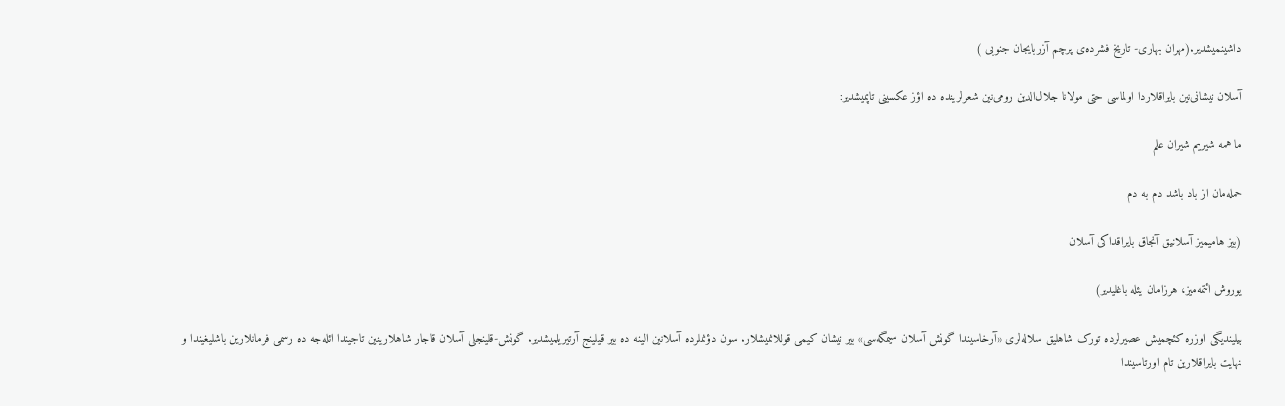داشینمیشدیر.(مهران بهاری- تاریخ فشرده‌ی پرچم آزربایجان جنوبی )

آسلان نیشانی‌نین بایراقلاردا اولماسی حتی مولانا جلال‌الدین رومی‌نین شعرلرینده ده اؤز عکسینی تاپمیشدیر:

ما همه شیریم شیران علم

حمله‌مان از باد باشد دم به دم

(بیز هامیمیز آسلانیق آنجاق بایراقداکی آسلان

یوروش ائتمه‌میز، هرزامان یئله باغلیدیر)

بیلیندیگی اوزره کئچمیش عصیرلرده تورک شاهلیق سلاله‌لری «آرخاسیندا گونش آسلان سیمگه‌سی» بیر نیشان کیمی قوللانمیشلار. سون دؤنملرده آسلانین الینه ده بیر قیلینج آرتیریلمیشدیر. گونش-قلینجلی آسلان قاجار شاهلارینین تاجیندا ائله‌جه ده رسمی فرمانلارین باشلیغیندا و نهایت بایراقلارین تام اورتاسیندا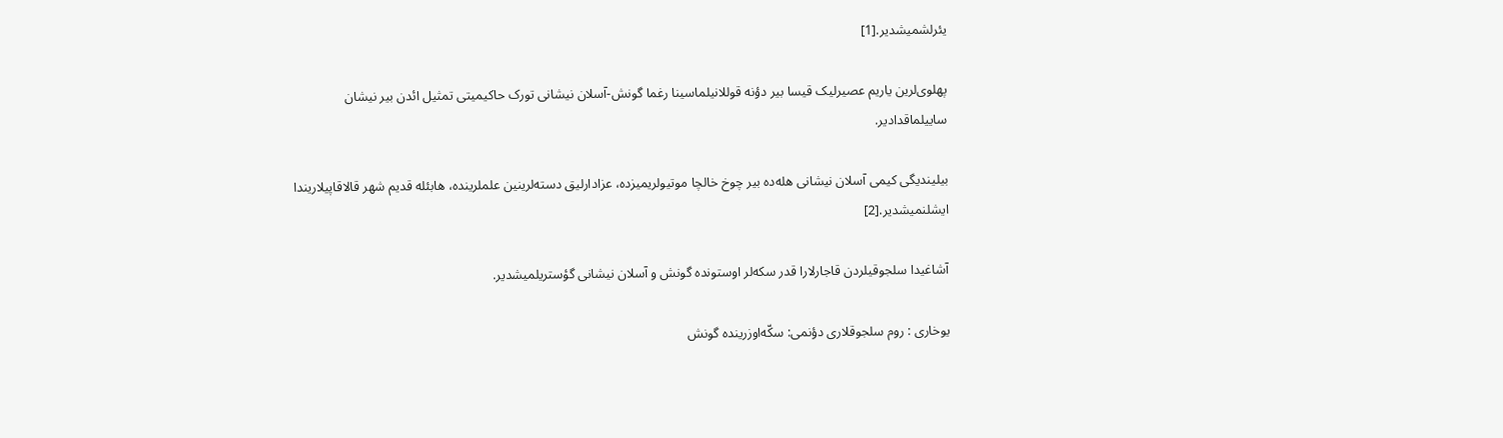یئرلشمیشدیر.[1]

پهلوی‌لرین یاریم عصیرلیک قیسا بیر دؤنه قوللانیلماسینا رغما گونش-آسلان نیشانی تورک حاکیمیتی تمثیل ائدن بیر نیشان ساییلماقدادیر.

بیلیندیگی کیمی آسلان نیشانی هله‌ده بیر چوخ خالچا موتیولریمیزده، عزادارلیق دسته‌لرینین علملرینده، هابئله قدیم شهر قالاقاپیلاریندا  ایشلنمیشدیر.[2]

آشاغیدا سلجوقیلردن قاجارلارا قدر سکه‌لر اوستونده گونش و آسلان نیشانی گؤستریلمیشدیر.

یوخاری : روم سلجوقلاری دؤنمی: سکّه‌اوزرینده گونش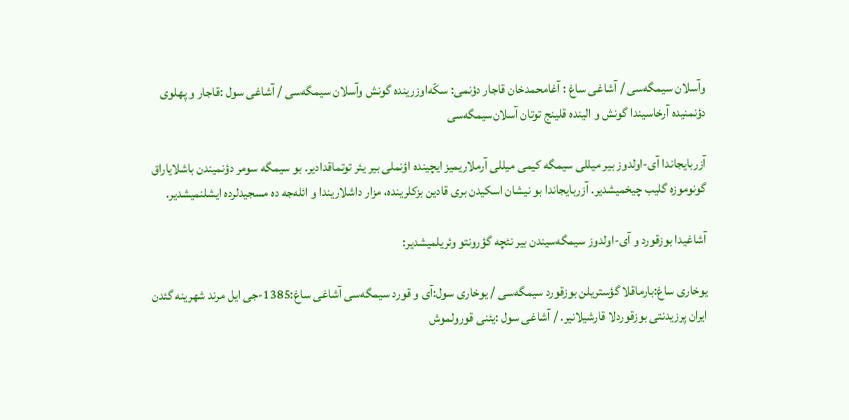وآسلان ‌سیمگه‌سی / آشاغی ساغ : آغامحمدخان ‌قاجار دؤنمی: سکّه‌اوزرینده گونش وآسلان ‌سیمگه‌سی / آشاغی سول :قاجار و پهلوی دؤنمنیده‌ ‌آرخاسیندا گونش و الینده‌ قلینج ‌توتان ‌آسلان‌سیمگه‌سی

آزربایجاندا آی-اولدوز بیر میللی سیمگه کیمی میللی آرملاریمیز ایچینده اؤنملی بیر یئر توتماقدادیر. بو سیمگه سومر دؤنمیندن باشلایاراق گونوموزه گلیب چیخمیشدیر. آزربایجاندا بو نیشان اسکیدن بری قادین بزکلرینده، مزار داشلاریندا و ائله‌جه ده مسجیدلرده ایشلنمیشدیر.

آشاغیدا بوزقورد و آی-اولدوز سیمگه‌سیندن بیر نئچه گؤرونتو وئریلمیشدیر:

یوخاری ساغ:بارماقلا گؤستریلن بوزقورد سیمگه‌سی / یوخاری سول:آی و قورد سیمگه‌سی آشاغی ساغ:1385-جی ایل مرند شهرینه گئدن ایران پرزیدنتی بوزقوردلا قارشیلانیر. / آشاغی سول :یئنی قورولموش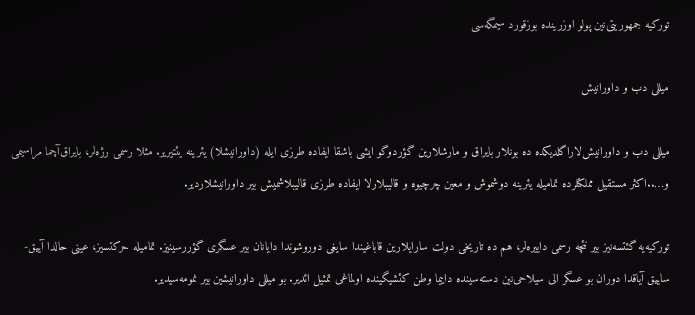تورکیه جمهوریتی‌نین پولو اوزرینده بوزقورد سیمگه‌سی

میللی دب و داورانیش‌

میللی دب و داورانیش‌لاراگلدیکده ده بونلار بایراق و مارشلارین گؤردوگو ایشی باشقا ایفاده طرزی ایله (داورانیشلا) یئرینه یئتیریر. مثلا رسمی رژه‌لر، بایراق‌آچما مراسیمی و…..اکثر مستقیل مملکتلرده تمامیله یئرینه دوشموش و معین چرچیوه و قالیبلارلا ایفاده طرزی قالیبلاشمیش بیر داورانیشلاردیر.

تورکیه‌یه گئتسه‌نیز بیر نئچه رسمی داییره‌لر، هم ده تاریخی دولت سارایلارین قاباغیندا سایغی دوروشوندا دایانان بیر عسگری گؤررسینیز. تمامیله حرکتسیز، عینی حالدا آییق-ساییق آیاقدا دوران بو عسگر الی سیلاحی‌نین دسته‌سینده داییما وطن کئشیگینده اولماغی تمثیل ائدیر. بو میللی داورانیشین بیر نمومه‌سیدیر.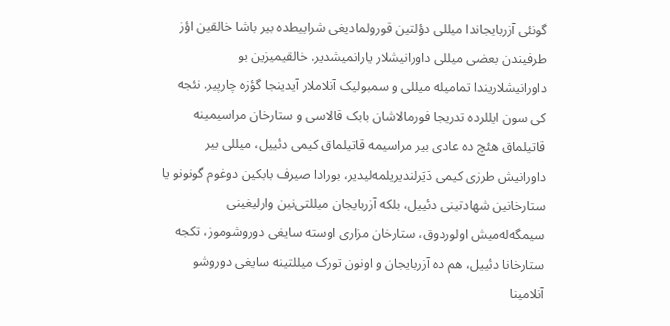گونئی آزربایجاندا میللی دؤلتین قورولمادیغی شراییطده بیر باشا خالقین اؤز طرفیندن بعضی میللی داورانیشلار یارانمیشدیر. خالقیمیزین بو داورانیشلاریندا تمامیله میللی و سمبولیک آنلاملار آیدینجا گؤزه چارپیر. نئجه کی سون ایللرده تدریجا فورمالاشان بابک قالاسی و ستارخان مراسیمینه قاتیلماق هئچ ده عادی بیر مراسیمه قاتیلماق کیمی دئییل، میللی بیر داورانیش طرزی کیمی دَیَرلندیریلمه‌لیدیر، بورادا صیرف بابکین دوغوم گونونو یا ستارخانین شهادتینی دئییل، بلکه آزربایجان میللتی‌نین وارلیغینی سیمگه‌له‌میش اولوردوق، ستارخان مزاری اوسته سایغی دوروشوموز، تکجه ستارخانا دئییل، هم ده آزربایجان و اونون تورک میللتینه سایغی دوروشو آنلامینا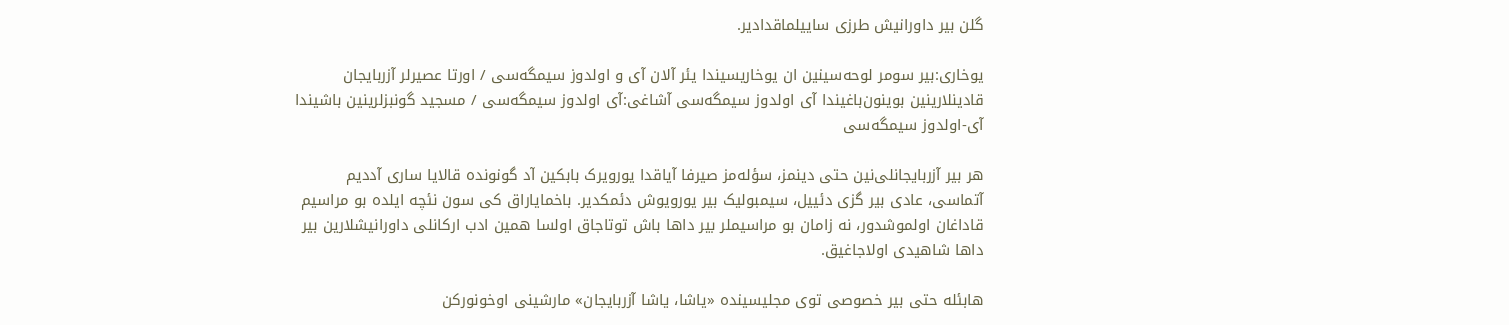گلن بیر داورانیش طرزی ساییلماقدادیر.

یوخاری:بیر سومر لوحه‌سینین ان یوخاریسیندا یئر آلان آی و اولدوز سیمگه‌سی / اورتا عصیرلر آزربایجان قادینلارینین بوینون‌باغیندا آی اولدوز سیمگه‌سی آشاغی:آی اولدوز سیمگه‌سی / مسجید گونبزلرینین باشیندا آی-اولدوز سیمگه‌سی

هر بیر آزربایجانلی‌نین حتی دینمز، سؤله‌مز صیرفا آیاقدا یورویرک بابکین آد گونونده قالایا ساری آددیم آتماسی، عادی بیر گزی دئییل، سیمبولیک بیر یورویوش دئمکدیر. باخمایاراق کی سون نئچه ایلده بو مراسیم قاداغان اولموشدور، نه زامان بو مراسیملر بیر داها باش توتاجاق اولسا همین ادب ارکانلی داورانیشلارین بیر داها شاهیدی اولاجاغیق.

هابئله حتی بیر خصوصی توی مجلیسینده «یاشا، یاشا آزربایجان» مارشینی اوخونورکن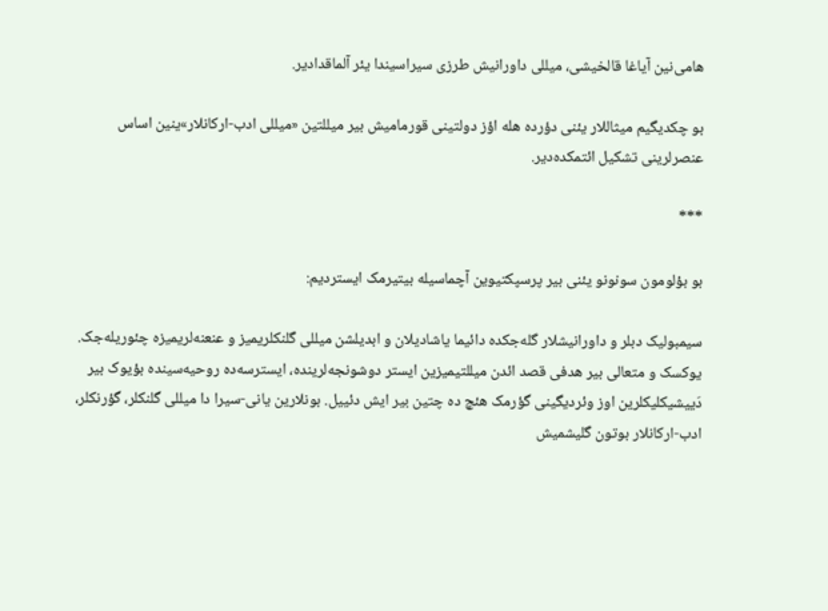هامی‌نین آیاغا قالخیشی، میللی داورانیش طرزی سیراسیندا یئر آلماقدادیر.

بو چکدیگیم میثاللار یئنی دؤرده هله اؤز دولتینی قورمامیش بیر میللتین «میللی ادب-ارکانلار»ینین اساس عنصرلرینی تشکیل ائتمکده‌دیر.

***

بو بؤلومون سونونو یئنی بیر پرسپکتیوین آچماسیله بیتیرمک ایستردیم:

سیمبولیک دبلر و داورانیشلار گله‌جکده دائیما یاشادیلان و ابدیلشن میللی گلنکلریمیز و عنعنه‌لریمیزه چئوریله‌جک. یوکسک و متعالی بیر هدفی قصد ائدن میللتیمیزین ایستر دوشونجه‌لرینده، ایسترسه‌ده روحیه‌سینده بؤیوک بیر دَییشیکلیکلرین اوز وئردیگینی گؤرمک هئچ ده چتین بیر ایش دئییل. بونلارین یانی-سیرا دا میللی گلنکلر، گؤرنکلر، ادب-ارکانلار بوتون گلیشمیش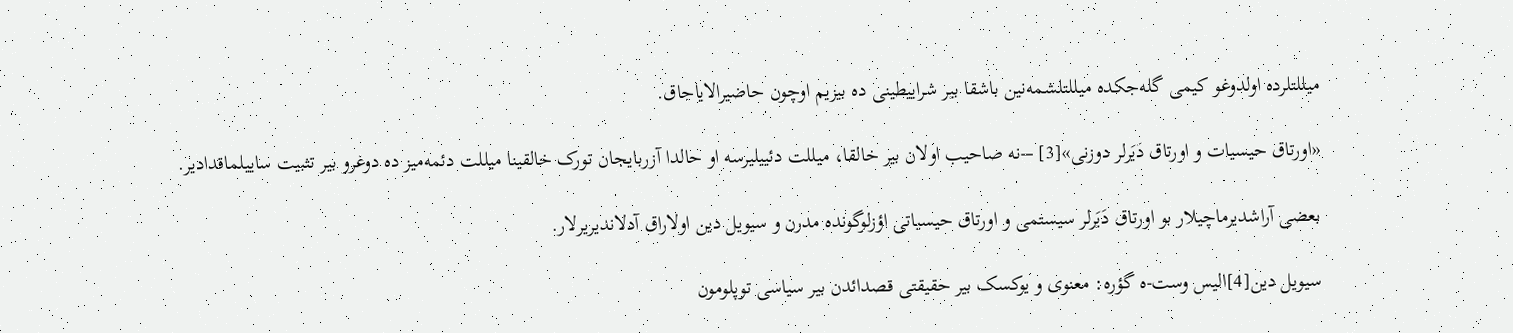میللتلرده اولدوغو کیمی گله‌جکده میللتلشمه‌نین باشقا بیر شراییطینی ده بیزیم اوچون حاضیرالایاجاق.

«اورتاق حیسیات و اورتاق دَیَرلر دوزنی‌»[3] –نه صاحیب اولان بیر خالقا، میللت دئییلیرسه او حالدا آزربایجان تورک خالقینا میللت دئمه‌میز ده دوغرو بیر تثبیت ساییلماقدادیر.

بعضی آراشدیرماچیلار بو اورتاق دَیَرلر سیستمی و اورتاق حیسیاتی اؤزلوگونده مدرن و سیویل دین‌ اولاراق آدلاندیریرلار.

سیویل دین[4]الیس وست-ه گؤره: معنوی و یوکسک بیر حقیقتی قصدائدن بیر سیاسی توپلومون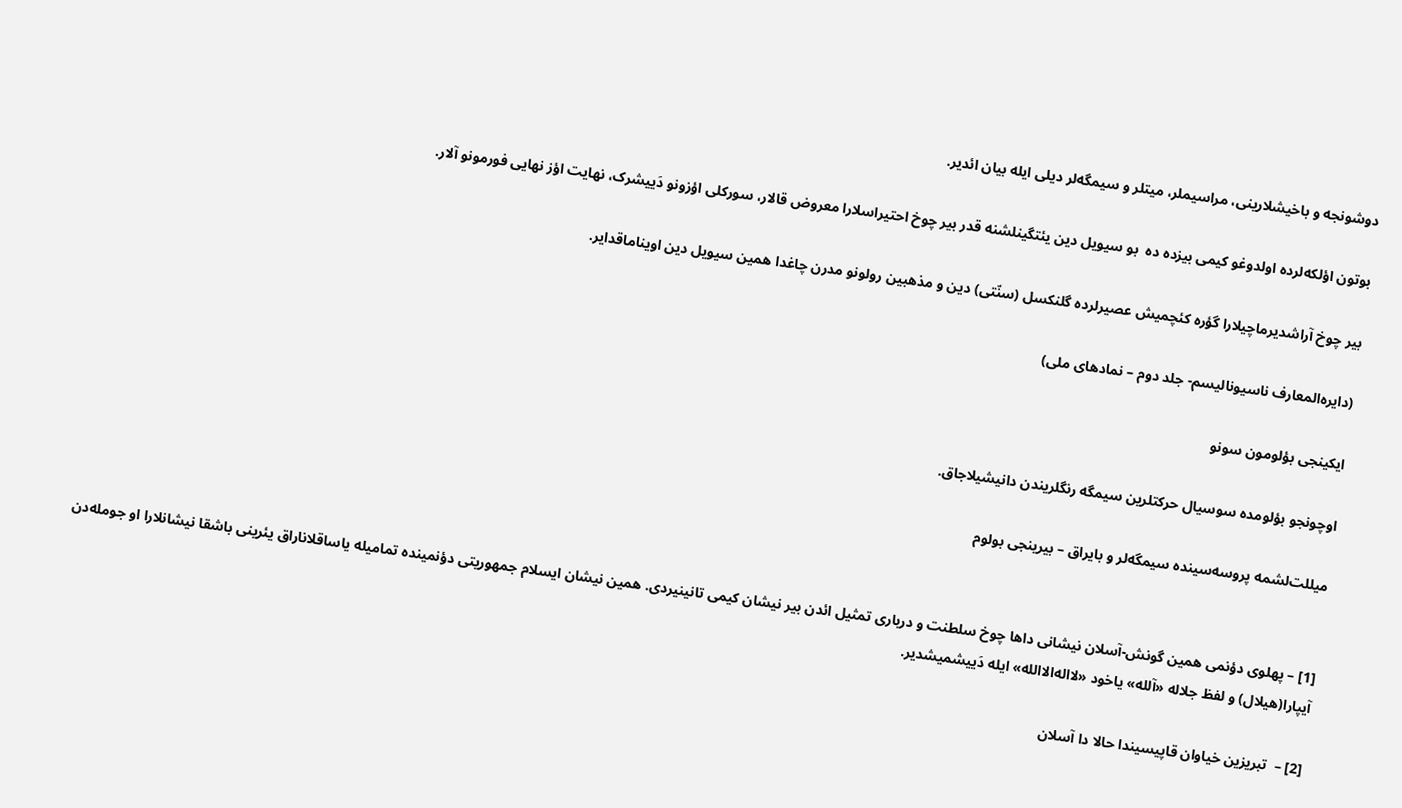دوشونجه‌ و باخیشلارینی، مراسیملر، میتلر و سیمگه‌لر دیلی ایله بیان ائدیر.

بوتون اؤلکه‌لرده اولدوغو کیمی بیزده ده  بو سیویل دین یئتگینلشنه قدر بیر چوخ احتیراسلارا معروض قالار، سورکلی اؤزونو دَییشرک، نهایت اؤز نهایی فورمونو آلار.

بیر چوخ آراشدیرماچیلارا گؤره کئچمیش عصیرلرده گلنکسل (سنّتی) دین و مذهبین رولونو مدرن چاغدا همین سیویل دین اویناماقدایر.

(دایره‌المعارف ناسیونالیسم- جلد دوم – نمادهای ملی)

ایکینجی بؤلومون سونو

اوچونجو بؤلومده سوسیال حرکتلرین سیمگه رنگلریندن دانیشیلاجاق.

میللت‌لشمه پروسه‌سینده سیمگه‌لر و بایراق – بیرینجی بولوم


[1] – پهلوی دؤنمی همین گونش-آسلان نیشانی داها چوخ سلطنت و درباری تمثیل ائدن بیر نیشان کیمی تانینیردی. همین نیشان ایسلام جمهوریتی دؤنمینده تمامیله یاساقلاناراق یئرینی باشقا نیشانلارا او جومله‌دن آیپارا(هیلال) و لفظ جلاله «آلله» یاخود «لااله‌الاالله» ایله دَییشمیشدیر.

[2] –  تبریزین خیاوان قاپیسیندا حالا دا آسلان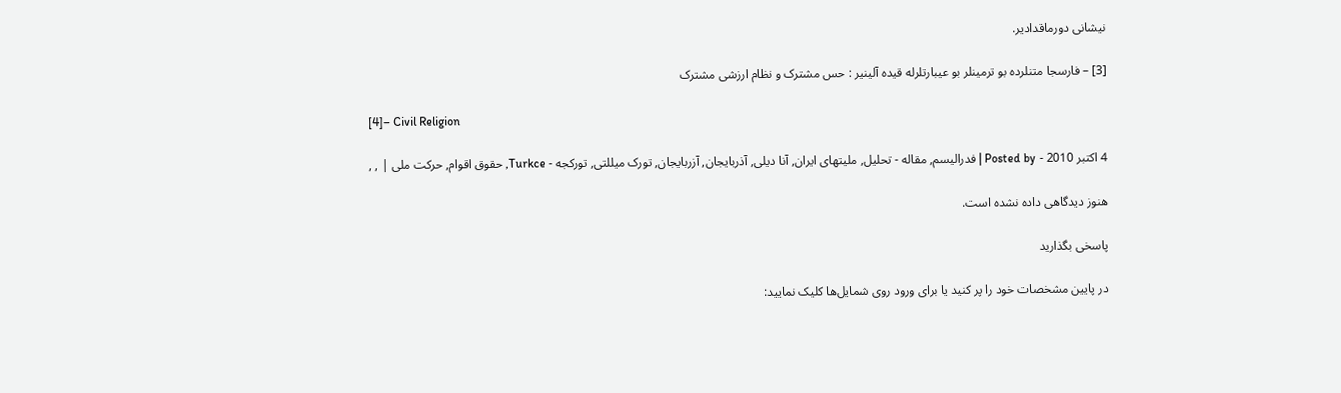نیشانی دورماقدادیر.

[3] – فارسجا متنلرده بو ترمینلر بو عیبارتلرله قیده آلینیر : حس مشترک و نظام ارزشی مشترک

[4]– Civil Religion

4 اکتبر 2010 - Posted by | فدرالیسم, مقاله - تحلیل, ملیتهای ایران, آنا دیلی, آذربایجان, آزربایجان, تورک میللتی, تورکجه - Turkce, حقوق اقوام, حرکت ملی | , ,

هنوز دیدگاهی داده نشده است.

پاسخی بگذارید

در پایین مشخصات خود را پر کنید یا برای ورود روی شمایل‌ها کلیک نمایید: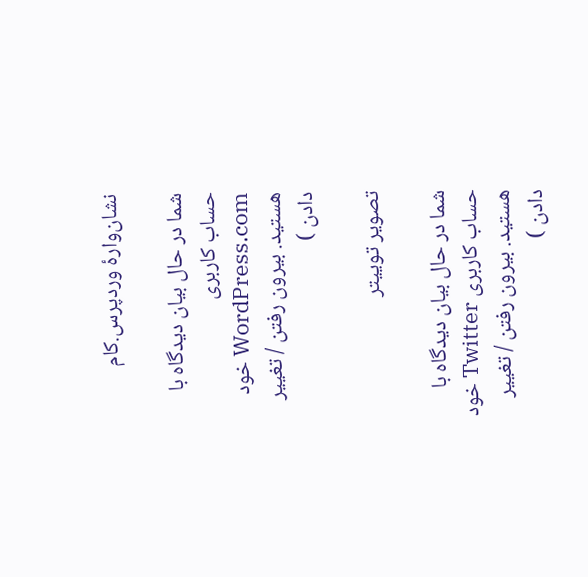نشان‌وارهٔ وردپرس.کام

شما در حال بیان دیدگاه با حساب کاربری WordPress.com خود هستید. بیرون رفتن / تغییر دادن )

تصویر توییتر

شما در حال بیان دیدگاه با حساب کاربری Twitter خود هستید. بیرون رفتن / تغییر دادن )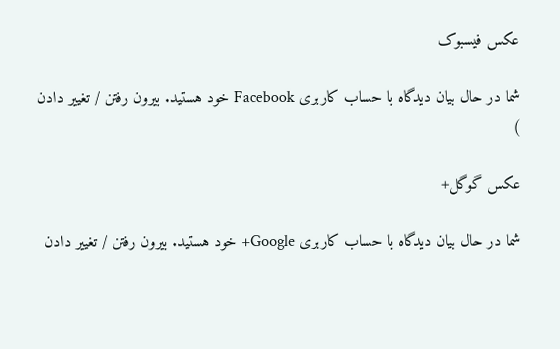عکس فیسبوک

شما در حال بیان دیدگاه با حساب کاربری Facebook خود هستید. بیرون رفتن / تغییر دادن )

عکس گوگل+

شما در حال بیان دیدگاه با حساب کاربری Google+ خود هستید. بیرون رفتن / تغییر دادن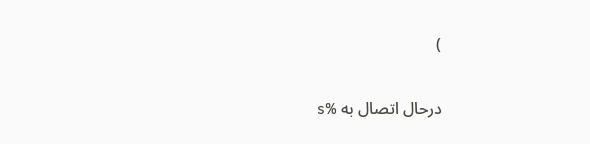)

درحال اتصال به %s